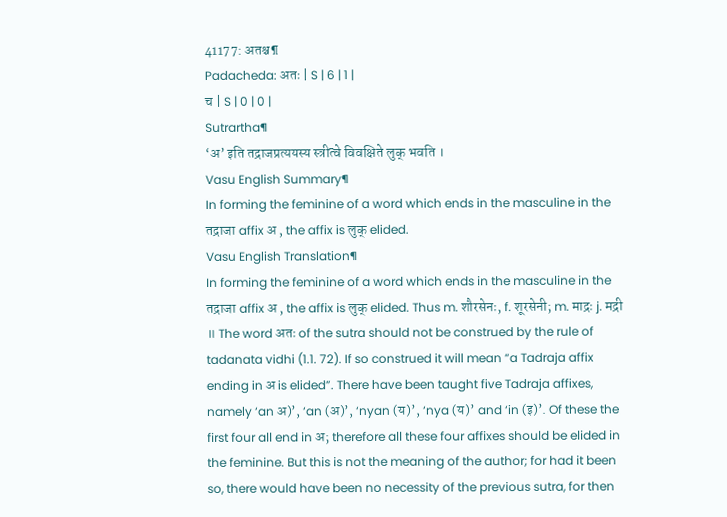41177: अतश्च¶
Padacheda: अतः | S | 6 | 1 |
च | S | 0 | 0 |
Sutrartha¶
‘अ’ इति तद्राजप्रत्ययस्य स्त्रीत्वे विवक्षिते लुक् भवति ।
Vasu English Summary¶
In forming the feminine of a word which ends in the masculine in the तद्राजा affix अ , the affix is लुक् elided.
Vasu English Translation¶
In forming the feminine of a word which ends in the masculine in the तद्राजा affix अ , the affix is लुक् elided. Thus m. शौरसेनः, f. शूरसेनी; m. माद्रः j. मद्री ॥ The word अतः of the sutra should not be construed by the rule of tadanata vidhi (1.1. 72). If so construed it will mean “a Tadraja affix ending in अ is elided”. There have been taught five Tadraja affixes, namely ‘an अ)’, ‘an (अ)’, ‘nyan (य)’, ‘nya (य)’ and ‘in (इ)’. Of these the first four all end in अ; therefore all these four affixes should be elided in the feminine. But this is not the meaning of the author; for had it been so, there would have been no necessity of the previous sutra, for then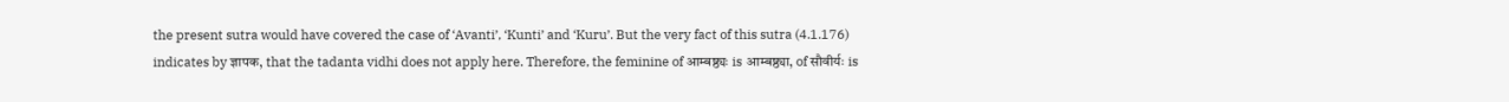the present sutra would have covered the case of ‘Avanti’, ‘Kunti’ and ‘Kuru’. But the very fact of this sutra (4.1.176) indicates by ज्ञापक, that the tadanta vidhi does not apply here. Therefore, the feminine of आम्बष्ठ्यः is आम्बष्ठ्या, of सौवीर्यः is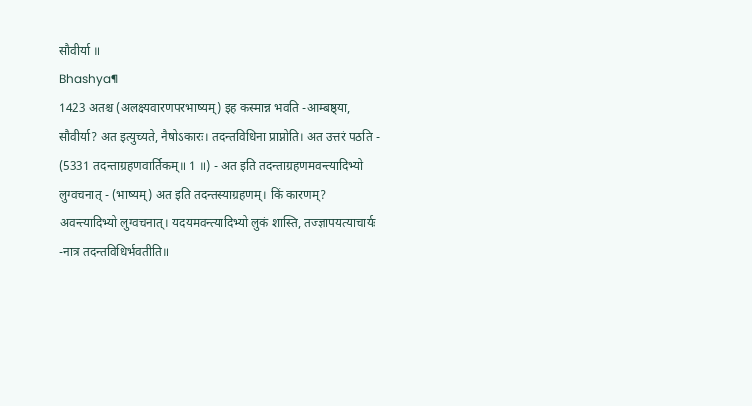सौवीर्या ॥
Bhashya¶
1423 अतश्च (अलक्ष्यवारणपरभाष्यम्) इह कस्मान्न भवति -आम्बष्ठ्या, सौवीर्या? अत इत्युच्यते, नैषोऽकारः। तदन्तविधिना प्राप्नोति। अत उत्तरं पठति - (5331 तदन्ताग्रहणवार्तिकम्॥ 1 ॥) - अत इति तदन्ताग्रहणमवन्त्यादिभ्यो लुग्वचनात् - (भाष्यम्) अत इति तदन्तस्याग्रहणम्। किं कारणम्? अवन्त्यादिभ्यो लुग्वचनात्। यदयमवन्त्यादिभ्यो लुकं शास्ति, तज्ज्ञापयत्याचार्यः -नात्र तदन्तविधिर्भवतीति॥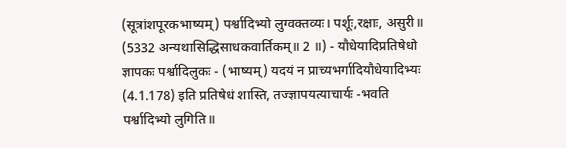(सूत्रांशपूरकभाष्यम्) पर्श्वादिभ्यो लुग्वक्तव्यः। पर्शूः,रक्षाः, असुरी॥ (5332 अन्यथासिद्धिसाधकवार्तिकम्॥ 2 ॥) - यौधेयादिप्रतिषेधो ज्ञापकः पर्श्वादिलुकः - (भाष्यम्) यदयं न प्राच्यभर्गादियौधेयादिभ्यः (4.1.178) इति प्रतिषेधं शास्ति, तज्ज्ञापयत्याचार्यः -भवति पर्श्वादिभ्यो लुगिति॥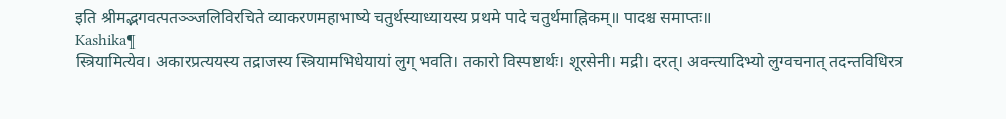इति श्रीमद्भगवत्पतञ्ञ्जलिविरचिते व्याकरणमहाभाष्ये चतुर्थस्याध्यायस्य प्रथमे पादे चतुर्थमाह्निकम्॥ पादश्च समाप्तः॥
Kashika¶
स्त्रियामित्येव। अकारप्रत्ययस्य तद्राजस्य स्त्रियामभिधेयायां लुग् भवति। तकारो विस्पष्टार्थः। शूरसेनी। मद्री। दरत्। अवन्त्यादिभ्यो लुग्वचनात् तदन्तविधिरत्र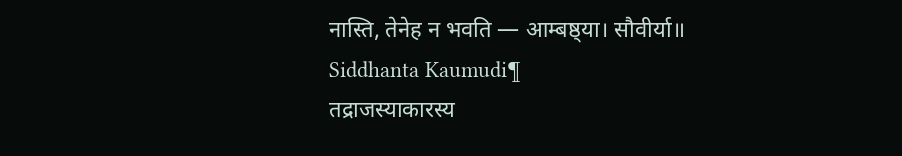नास्ति, तेनेह न भवति — आम्बष्ठ्या। सौवीर्या॥
Siddhanta Kaumudi¶
तद्राजस्याकारस्य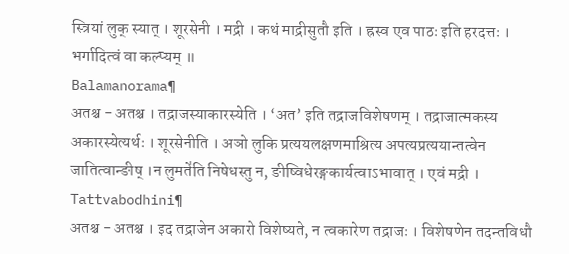स्त्रियां लुक् स्यात् । शूरसेनी । मद्री । कथं माद्रीसुतौ इति । ह्रस्व एव पाठः इति हरदत्तः । भर्गादित्वं वा कल्प्यम् ॥
Balamanorama¶
अतश्च - अतश्च । तद्राजस्याकारस्येति । ‘अत’ इति तद्राजविशेषणम् । तद्राजात्मकस्य अकारस्येत्यर्थः । शूरसेनीति । अञो लुकि प्रत्ययलक्षणमाश्रित्य अपत्यप्रत्ययान्तत्वेन जातित्वान्ङीष् ।न लुमते॑ति निषेधस्तु न, ङीष्विधेरङ्गकार्यत्वाऽभावात् । एवं मद्री ।
Tattvabodhini¶
अतश्च - अतश्च । इद तद्राजेन अकारो विशेष्यते, न त्वकारेण तद्राजः । विशेषणेन तदन्तविधौ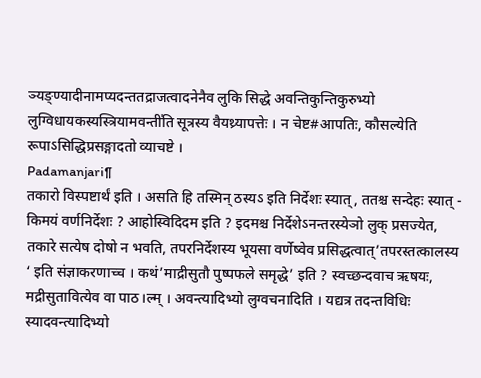ञ्यङ्ण्यादीनामप्यदन्ततद्राजत्वादनेनैव लुकि सिद्धे अवन्तिकुन्तिकुरुभ्यो लुग्विधायकस्यस्त्रियामवन्ती॑ति सूत्रस्य वैयथ्र्यापत्तेः । न चेष्ट#आपतिः, कौसल्येति रूपाऽसिद्धिप्रसङ्गादतो व्याचष्टे ।
Padamanjari¶
तकारो विस्पष्टार्थं इति । असति हि तस्मिन् ठस्यऽ इति निर्देशः स्यात्, ततश्च सन्देहः स्यात् - किमयं वर्णनिर्देशः ? आहोस्विदिदम इति ? इदमश्च निर्देशेऽनन्तरस्येञो लुक् प्रसज्येत, तकारे सत्येष दोषो न भवति, तपरनिर्देशस्य भूयसा वर्णेष्वेव प्रसिद्धत्वात्’तपरस्तत्कालस्य ‘ इति संज्ञाकरणाच्च । कथं’माद्रीसुतौ पुष्पफले समृद्धे’ इति ? स्वच्छन्दवाच ऋषयः, मद्रीसुतावित्येव वा पाठ।ल्म् । अवन्त्यादिभ्यो लुग्वचनादिति । यद्यत्र तदन्तविधिः स्यादवन्त्यादिभ्यो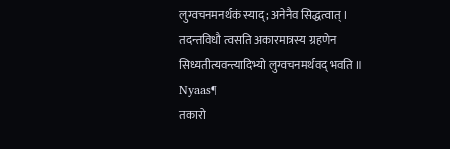लुग्वचनमनर्थकं स्याद्; अनेनैव सिद्धत्वात् । तदन्तविधौ त्वसति अकारमात्रस्य ग्रहणेन सिध्यतीत्यवन्त्यादिभ्यो लुग्वचनमर्थवद् भवति ॥
Nyaas¶
तकारो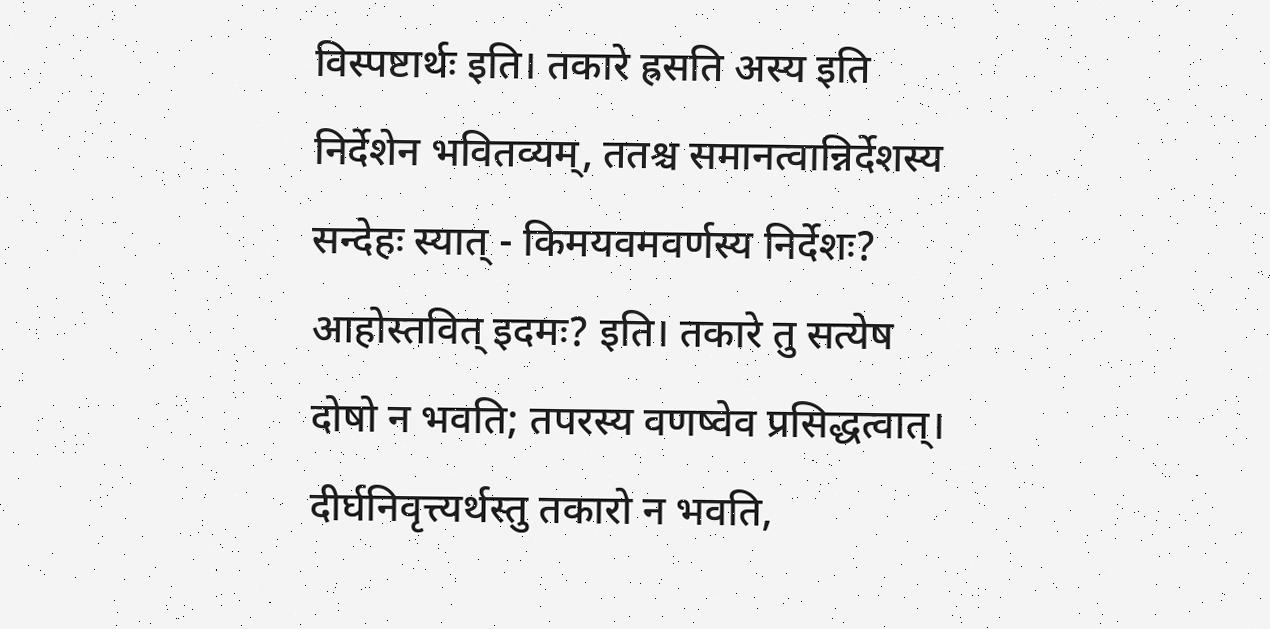विस्पष्टार्थः इति। तकारे ह्रसति अस्य इति निर्देशेन भवितव्यम्, ततश्च समानत्वान्निर्देशस्य सन्देहः स्यात् - किमयवमवर्णस्य निर्देशः? आहोस्तवित् इदमः? इति। तकारे तु सत्येष दोषो न भवति; तपरस्य वणष्वेव प्रसिद्धत्वात्। दीर्घनिवृत्त्यर्थस्तु तकारो न भवति,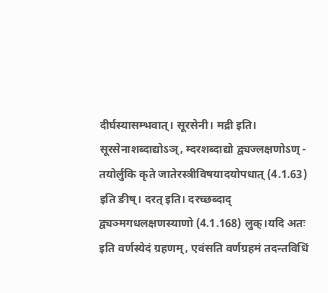दीर्घस्यासम्भवात्। सूरसेनी। मद्री इति। सूरसेनाशब्दाद्योऽञ्, म्दरशब्दाद्यो द्व्यज्लक्षणोऽण् - तयोर्लुकि कृते जातेरस्त्रीविषयादयोपधात् (4.1.63) इति ङीष्। दरत् इति। दरच्छब्दाद् द्व्यञ्मगधलक्षणस्याणो (4.1.168) लुक्।यदि अतः इति वर्णस्येदं ग्रहणम्, एवंसति वर्णग्रहमं तदन्तविधिं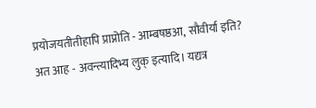प्रयोजयतीतीहापि प्राप्नोति - आम्बषष्ठआ, सौवीर्या इति? अत आह - अवन्त्यादिभ्य लुक् इत्यादि। यद्यत्र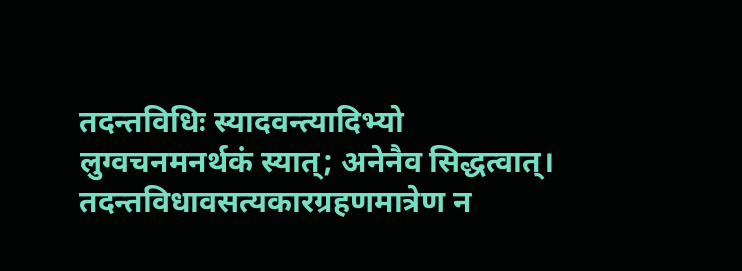तदन्तविधिः स्यादवन्त्यादिभ्यो लुग्वचनमनर्थकं स्यात्; अनेनैव सिद्धत्वात्। तदन्तविधावसत्यकारग्रहणमात्रेण न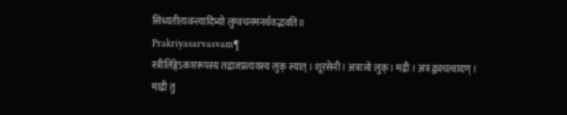सिध्यतीत्यवन्त्यादिभ्यो लुग्वचनमनर्थवद्भवति॥
Prakriyasarvasvam¶
स्त्रीलिङ्गेऽकाररूपस्य तद्राजप्रत्ययस्य लुक् स्यात् । शूरसेनी । अत्राञो लुक् । मद्री । अत्र द्व्यचत्वादण् । माद्री तु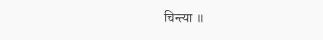चिन्त्या ॥